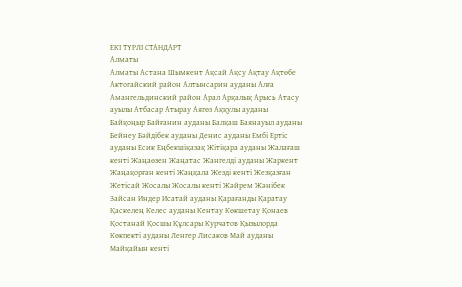ЕКІ ТҮРЛІ СТАНДАРТ
Алматы
Алматы Астана Шымкент Ақсай Ақсу Ақтау Ақтөбе Актогайский район Алтынсарин ауданы Алға Амангельдинский район Арал Арқалық Арысь Атасу ауылы Атбасар Атырау Аягөз Аққулы ауданы Байқоңыр Байғанин ауданы Балқаш Баянауыл ауданы Бейнеу Бәйдібек ауданы Денис ауданы Ембі Ертіс ауданы Есик Еңбекшіқазақ Жітіқара ауданы Жалағаш кенті Жаңаөзен Жаңатас Жангелді ауданы Жаркент Жаңақорған кенті Жаңқала Жезді кенті Жезқазған Жетісай Жосалы Жосалы кенті Жәйрем Жәнібек Зайсан Индер Исатай ауданы Қарағанды Қаратау Қаскелең Келес ауданы Кентау Көкшетау Қонаев Қостанай Қосшы Құлсары Курчатов Қызылорда Көкпекті ауданы Ленгер Лисаков Май ауданы Майқайын кенті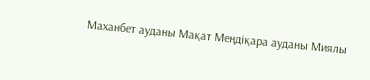Маханбет ауданы Мақат Меңдіқара ауданы Миялы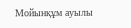Мойынқұм ауылы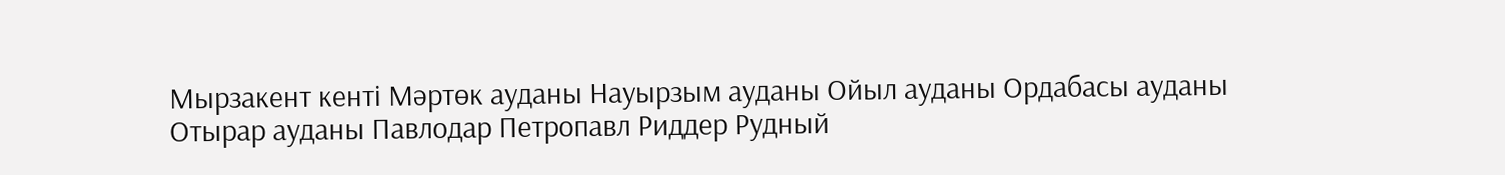Мырзакент кенті Мәртөк ауданы Науырзым ауданы Ойыл ауданы Ордабасы ауданы Отырар ауданы Павлодар Петропавл Риддер Рудный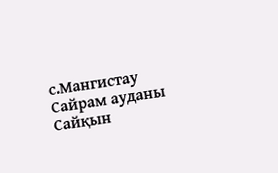с.Мангистау Сайрам ауданы Сайқын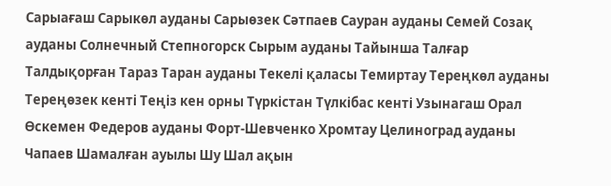Сарыағаш Сарыкөл ауданы Сарыөзек Сәтпаев Сауран ауданы Семей Созақ ауданы Солнечный Степногорск Сырым ауданы Тайынша Талғар Талдықорған Тараз Таран ауданы Текелі қаласы Темиртау Тереңкөл ауданы Тереңөзек кенті Теңіз кен орны Түркістан Түлкібас кенті Узынагаш Орал Өскемен Федеров ауданы Форт-Шевченко Хромтау Целиноград ауданы Чапаев Шамалған ауылы Шу Шал ақын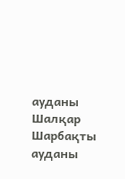ауданы Шалқар Шарбақты ауданы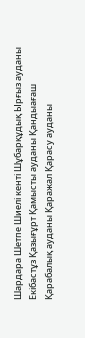Шардара Шетпе Шиелі кенті Шұбарқұдық Ырғыз ауданы Екібастұз Қазығұрт Қамысты ауданы Қандыағаш Қарабалық ауданы Қаражал Қарасу ауданы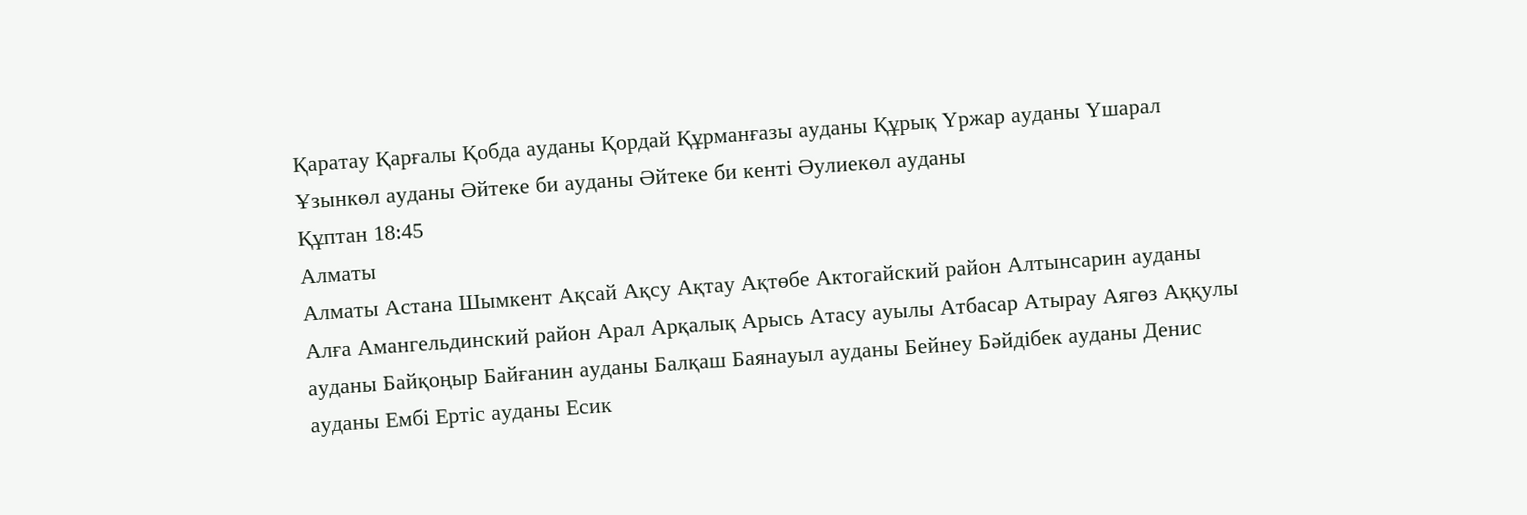Қаратау Қарғалы Қобда ауданы Қордай Құрманғазы ауданы Құрық Үржар ауданы Үшарал Ұзынкөл ауданы Әйтеке би ауданы Әйтеке би кенті Әулиекөл ауданы
Құптан 18:45
Алматы
Алматы Астана Шымкент Ақсай Ақсу Ақтау Ақтөбе Актогайский район Алтынсарин ауданы Алға Амангельдинский район Арал Арқалық Арысь Атасу ауылы Атбасар Атырау Аягөз Аққулы ауданы Байқоңыр Байғанин ауданы Балқаш Баянауыл ауданы Бейнеу Бәйдібек ауданы Денис ауданы Ембі Ертіс ауданы Есик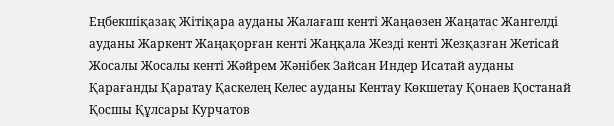Еңбекшіқазақ Жітіқара ауданы Жалағаш кенті Жаңаөзен Жаңатас Жангелді ауданы Жаркент Жаңақорған кенті Жаңқала Жезді кенті Жезқазған Жетісай Жосалы Жосалы кенті Жәйрем Жәнібек Зайсан Индер Исатай ауданы Қарағанды Қаратау Қаскелең Келес ауданы Кентау Көкшетау Қонаев Қостанай Қосшы Құлсары Курчатов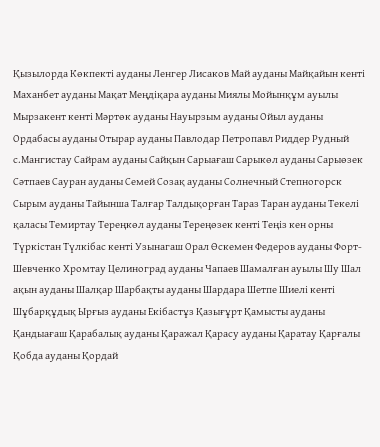Қызылорда Көкпекті ауданы Ленгер Лисаков Май ауданы Майқайын кенті Маханбет ауданы Мақат Меңдіқара ауданы Миялы Мойынқұм ауылы Мырзакент кенті Мәртөк ауданы Науырзым ауданы Ойыл ауданы Ордабасы ауданы Отырар ауданы Павлодар Петропавл Риддер Рудный с.Мангистау Сайрам ауданы Сайқын Сарыағаш Сарыкөл ауданы Сарыөзек Сәтпаев Сауран ауданы Семей Созақ ауданы Солнечный Степногорск Сырым ауданы Тайынша Талғар Талдықорған Тараз Таран ауданы Текелі қаласы Темиртау Тереңкөл ауданы Тереңөзек кенті Теңіз кен орны Түркістан Түлкібас кенті Узынагаш Орал Өскемен Федеров ауданы Форт-Шевченко Хромтау Целиноград ауданы Чапаев Шамалған ауылы Шу Шал ақын ауданы Шалқар Шарбақты ауданы Шардара Шетпе Шиелі кенті Шұбарқұдық Ырғыз ауданы Екібастұз Қазығұрт Қамысты ауданы Қандыағаш Қарабалық ауданы Қаражал Қарасу ауданы Қаратау Қарғалы Қобда ауданы Қордай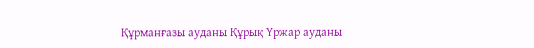Құрманғазы ауданы Құрық Үржар ауданы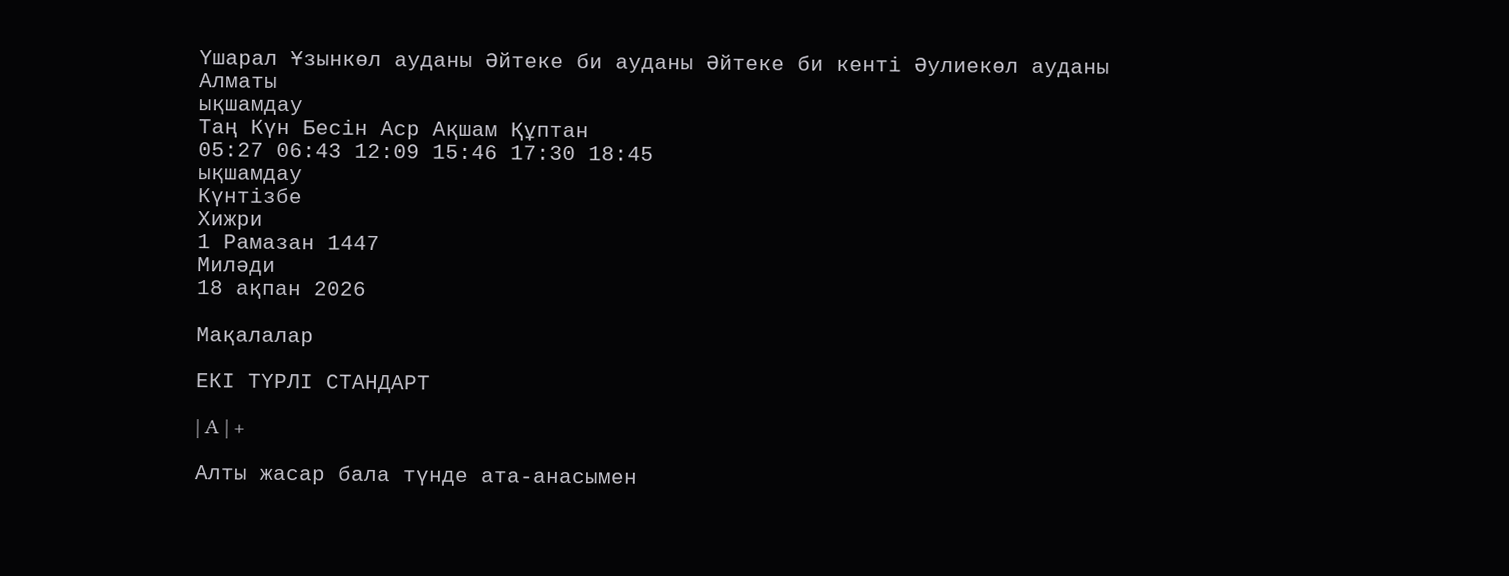Үшарал Ұзынкөл ауданы Әйтеке би ауданы Әйтеке би кенті Әулиекөл ауданы
Алматы
ықшамдау
Таң Күн Бесін Аср Ақшам Құптан
05:27 06:43 12:09 15:46 17:30 18:45
ықшамдау
Күнтізбе
Хижри
1 Рамазан 1447
Миләди
18 ақпан 2026

Мақалалар

ЕКІ ТҮРЛІ СТАНДАРТ

| A | +

Алты жасар бала түнде ата-анасымен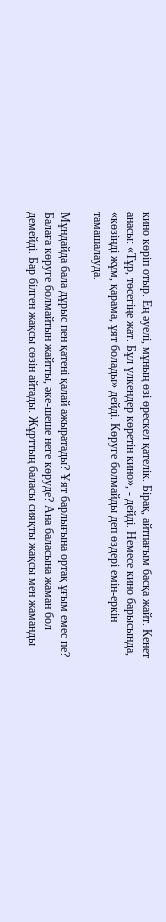кино көріп отыр. Ең әуелі, мұның өзі өрескел қателік. Бірақ, айтпағым басқа жайт. Кенет анасы: «Тұр, төсегіңе жат. Бұл үлкендер көретін кино», - дейді. Немесе кино барысында, «көзіңді жұм, қарама, ұят болады» дейді. Көруге болмайды деп өздері емін-еркін тамашалауда.

Мұндайда бала дұрыс пен қатені қалай ажыратады? Ұят барлығына ортақ ұғым емес пе? Балаға көруге болмайтын жайтты, әке-шеше неге көруде? Ана баласына жаман бол демейді. Бар білген жақсы сөзін айтады. Жұрттың баласы сияқты жақсы мен жаманды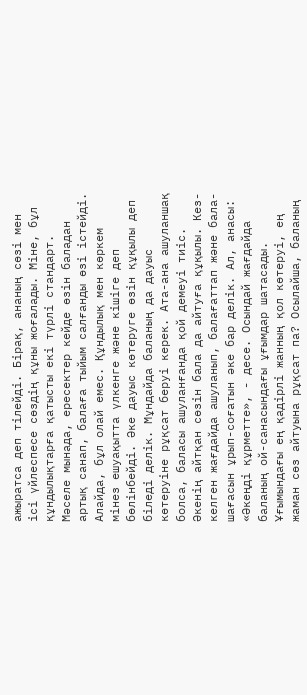ажыратса деп тілейді. Бірақ, ананың сөзі мен ісі үйлеспесе сөздің құны жоғалады. Міне, бұл құндылықтарға қатысты екі түрлі стандарт. Мәселе мынада, ересектер кейде өзін баладан артық санап, балаға тыйым салғанды өзі істейді. Алайда, бұл олай емес. Құндылық мен көркем мінез ешуақытта үлкенге және кішіге деп бөлінбейді. Әке дауыс көтеруге өзін құқылы деп біледі делік. Мұндайда баланың да дауыс көтеруіне рұқсат беруі керек. Ата-ана ашуланшақ болса, баласы ашуланғанда қой демеуі тиіс. Әкенің айтқан сөзін бала да айтуға құқылы. Кез-келген жағдайда ашуланып, балағаттап және бала-шағасын ұрып-соғатын әке бар делік. Ал, анасы: «Әкеңді құрметте», - десе. Осындай жағдайда баланың ой-санасындағы ұғымдар шатасады. Ұғымындағы ең қадірлі жанның қол көтеруі, ең жаман сөз айтуына рұқсат па? Осылайша, баланың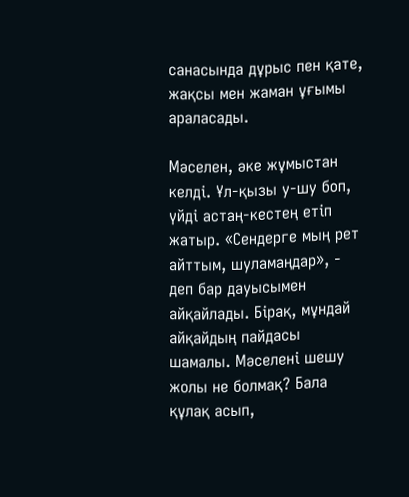санасында дұрыс пен қате, жақсы мен жаман ұғымы араласады.

Мәселен, әке жұмыстан келді. Ұл-қызы у-шу боп, үйді астаң-кестең етіп жатыр. «Сендерге мың рет айттым, шуламаңдар», - деп бар дауысымен айқайлады. Бірақ, мұндай айқайдың пайдасы шамалы. Мәселені шешу жолы не болмақ? Бала құлақ асып,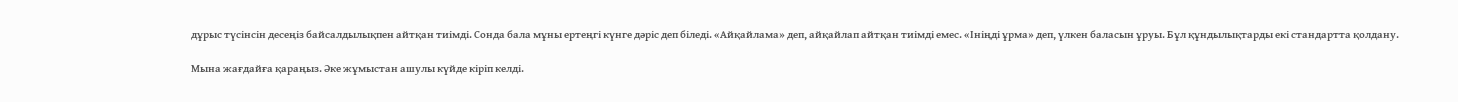дұрыс түсінсін десеңіз байсалдылықпен айтқан тиімді. Сонда бала мұны ертеңгі күнге дәріс деп біледі. «Айқайлама» деп, айқайлап айтқан тиімді емес. «Ініңді ұрма» деп, үлкен баласын ұруы. Бұл құндылықтарды екі стандартта қолдану.

Мына жағдайға қараңыз. Әке жұмыстан ашулы күйде кіріп келді.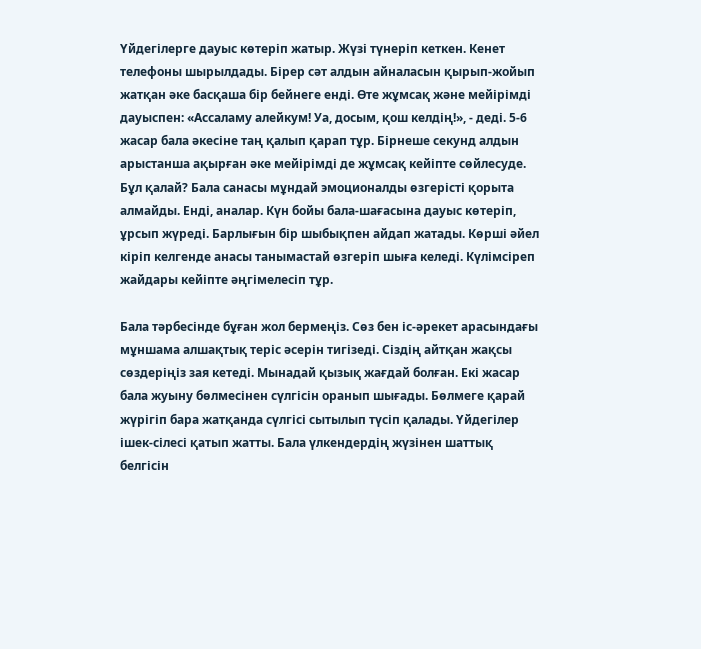Үйдегілерге дауыс көтеріп жатыр. Жүзі түнеріп кеткен. Кенет телефоны шырылдады. Бірер сәт алдын айналасын қырып-жойып жатқан әке басқаша бір бейнеге енді. Өте жұмсақ және мейірімді дауыспен: «Ассаламу алейкум! Уа, досым, қош келдің!», - деді. 5-6 жасар бала әкесіне таң қалып қарап тұр. Бірнеше секунд алдын арыстанша ақырған әке мейірімді де жұмсақ кейіпте сөйлесуде. Бұл қалай? Бала санасы мұндай эмоционалды өзгерісті қорыта алмайды. Енді, аналар. Күн бойы бала-шағасына дауыс көтеріп, ұрсып жүреді. Барлығын бір шыбықпен айдап жатады. Көрші әйел кіріп келгенде анасы танымастай өзгеріп шыға келеді. Күлімсіреп жайдары кейіпте әңгімелесіп тұр.

Бала тәрбесінде бұған жол бермеңіз. Сөз бен іс-әрекет арасындағы мұншама алшақтық теріс әсерін тигізеді. Сіздің айтқан жақсы сөздеріңіз зая кетеді. Мынадай қызық жағдай болған. Екі жасар бала жуыну бөлмесінен сүлгісін оранып шығады. Бөлмеге қарай жүрігіп бара жатқанда сүлгісі сытылып түсіп қалады. Үйдегілер ішек-сілесі қатып жатты. Бала үлкендердің жүзінен шаттық белгісін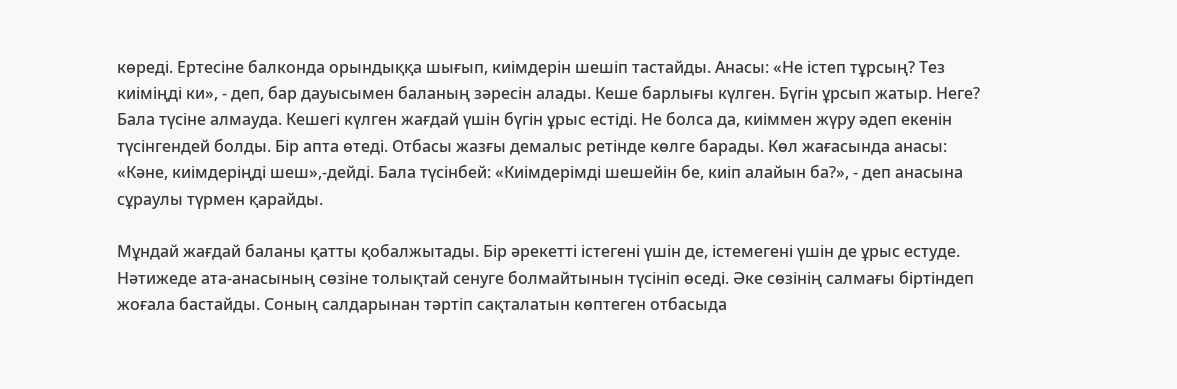көреді. Ертесіне балконда орындыққа шығып, киімдерін шешіп тастайды. Анасы: «Не істеп тұрсың? Тез киіміңді ки», - деп, бар дауысымен баланың зәресін алады. Кеше барлығы күлген. Бүгін ұрсып жатыр. Неге? Бала түсіне алмауда. Кешегі күлген жағдай үшін бүгін ұрыс естіді. Не болса да, киіммен жүру әдеп екенін түсінгендей болды. Бір апта өтеді. Отбасы жазғы демалыс ретінде көлге барады. Көл жағасында анасы: «Кәне, киімдеріңді шеш»,-дейді. Бала түсінбей: «Киімдерімді шешейін бе, киіп алайын ба?», - деп анасына сұраулы түрмен қарайды.

Мұндай жағдай баланы қатты қобалжытады. Бір әрекетті істегені үшін де, істемегені үшін де ұрыс естуде. Нәтижеде ата-анасының сөзіне толықтай сенуге болмайтынын түсініп өседі. Әке сөзінің салмағы біртіндеп жоғала бастайды. Соның салдарынан тәртіп сақталатын көптеген отбасыда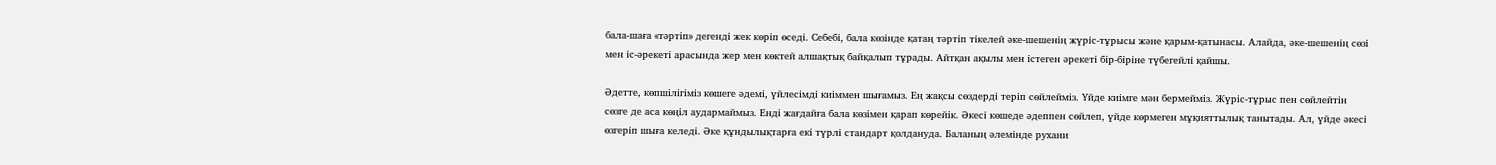бала-шаға «тәртіп» дегенді жек көріп өседі. Себебі, бала көзінде қатаң тәртіп тікелей әке-шешенің жүріс-тұрысы және қарым-қатынасы. Алайда, әке-шешенің сөзі мен іс-әрекеті арасында жер мен көктей алшақтық байқалып тұрады. Айтқан ақылы мен істеген әрекеті бір-біріне түбегейлі қайшы.

Әдетте, көпшілігіміз көшеге әдемі, үйлесімді киіммен шығамыз. Ең жақсы сөздерді теріп сөйлейміз. Үйде киімге мән бермейміз. Жүріс-тұрыс пен сөйлейтін сөзге де аса көңіл аудармаймыз. Енді жағдайға бала көзімен қарап көрейік. Әкесі көшеде әдеппен сөйлеп, үйде көрмеген мұқияттылық танытады. Ал, үйде әкесі өзгеріп шыға келеді. Әке құндылықтарға екі түрлі стандарт қолдануда. Баланың әлемінде рухани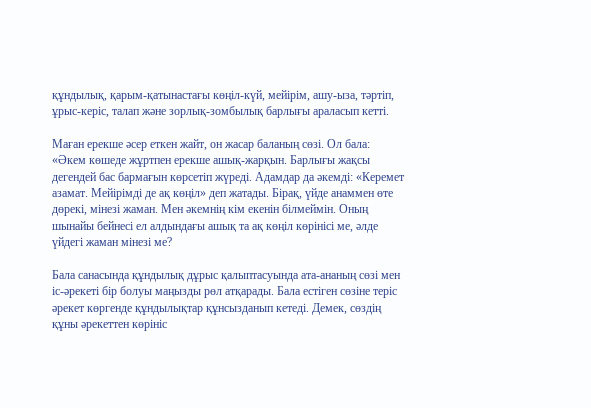құндылық, қарым-қатынастағы көңіл-күй, мейірім, ашу-ыза, тәртіп, ұрыс-керіс, талап және зорлық-зомбылық барлығы араласып кетті.

Маған ерекше әсер еткен жайт, он жасар баланың сөзі. Ол бала: «Әкем көшеде жұртпен ерекше ашық-жарқын. Барлығы жақсы дегендей бас бармағын көрсетіп жүреді. Адамдар да әкемді: «Керемет азамат. Мейірімді де ақ көңіл» деп жатады. Бірақ, үйде анаммен өте дөрекі, мінезі жаман. Мен әкемнің кім екенін білмеймін. Оның шынайы бейнесі ел алдындағы ашық та ақ көңіл көрінісі ме, әлде үйдегі жаман мінезі ме?

Бала санасында құндылық дұрыс қалыптасуында ата-ананың сөзі мен іс-әрекеті бір болуы маңызды рөл атқарады. Бала естіген сөзіне теріс әрекет көргенде құндылықтар құнсызданып кетеді. Демек, сөздің құны әрекеттен көрініс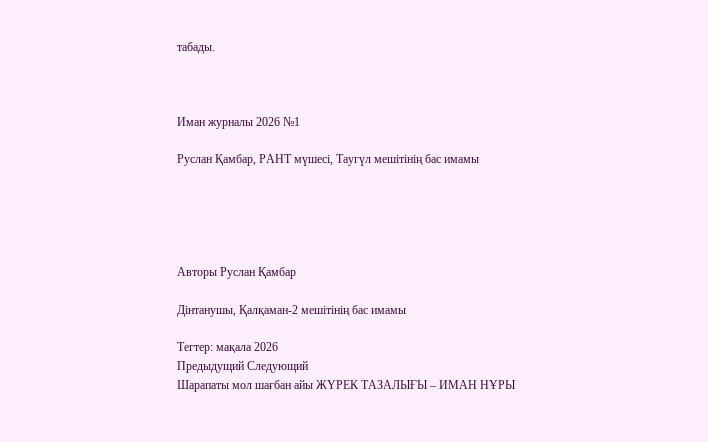табады.



Иман журналы 2026 №1

Руслан Қамбар, РАНТ мүшесі, Таугүл мешітінің бас имамы





Авторы Руслан Қамбар

Дінтанушы, Қалқаман-2 мешітінің бас имамы

Тегтер: мақала 2026
Предыдущий Следующий
Шарапаты мол шағбан айы ЖҮРЕК ТАЗАЛЫҒЫ – ИМАН НҰРЫ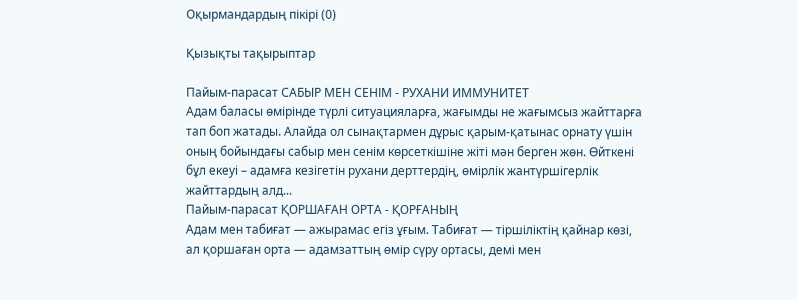Оқырмандардың пікірі (0)

Қызықты тақырыптар

Пайым-парасат САБЫР МЕН СЕНІМ - РУХАНИ ИММУНИТЕТ
Адам баласы өмірінде түрлі ситуацияларға, жағымды не жағымсыз жайттарға тап боп жатады. Алайда ол сынақтармен дұрыс қарым-қатынас орнату үшін оның бойындағы сабыр мен сенім көрсеткішіне жіті мән берген жөн. Өйткені бұл екеуі – адамға кезігетін рухани дерттердің, өмірлік жантүршігерлік жайттардың алд...
Пайым-парасат ҚОРШАҒАН ОРТА - ҚОРҒАНЫҢ
Адам мен табиғат — ажырамас егіз ұғым. Табиғат — тіршіліктің қайнар көзі, ал қоршаған орта — адамзаттың өмір сүру ортасы, демі мен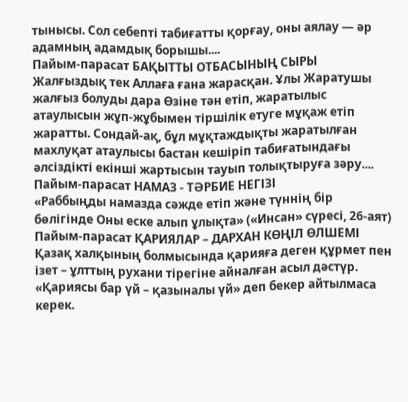тынысы. Сол себепті табиғатты қорғау, оны аялау — әр адамның адамдық борышы....
Пайым-парасат БАҚЫТТЫ ОТБАСЫНЫҢ СЫРЫ
Жалғыздық тек Аллаға ғана жарасқан. Ұлы Жаратушы жалғыз болуды дара Өзіне тән етіп, жаратылыс атаулысын жұп-жұбымен тіршілік етуге мұқаж етіп жаратты. Сондай-ақ, бұл мұқтаждықты жаратылған махлуқат атаулысы бастан кешіріп табиғатындағы әлсіздікті екінші жартысын тауып толықтыруға зәру....
Пайым-парасат НАМАЗ - ТӘРБИЕ НЕГІЗІ
«Раббыңды намазда сәжде етіп және түннің бір бөлігінде Оны еске алып ұлықта» («Инсан» сүресі, 26-аят)
Пайым-парасат ҚАРИЯЛАР – ДАРХАН КӨҢІЛ ӨЛШЕМІ
Қазақ халқының болмысында қарияға деген құрмет пен ізет – ұлттың рухани тірегіне айналған асыл дәстүр. «Қариясы бар үй – қазыналы үй» деп бекер айтылмаса керек.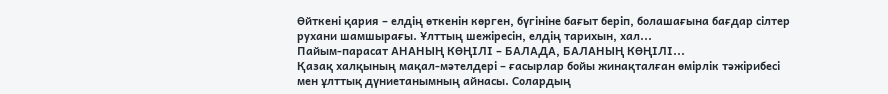Өйткені қария – елдің өткенін көрген, бүгініне бағыт беріп, болашағына бағдар сілтер рухани шамшырағы. Ұлттың шежіресін, елдің тарихын, хал...
Пайым-парасат АНАНЫҢ КӨҢІЛІ – БАЛАДА, БАЛАНЫҢ КӨҢІЛІ...
Қазақ халқының мақал-мәтелдері – ғасырлар бойы жинақталған өмірлік тәжірибесі мен ұлттық дүниетанымның айнасы. Солардың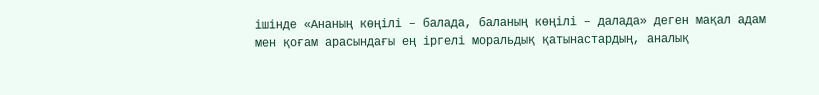ішінде «Ананың көңілі – балада, баланың көңілі – далада» деген мақал адам мен қоғам арасындағы ең іргелі моральдық қатынастардың, аналық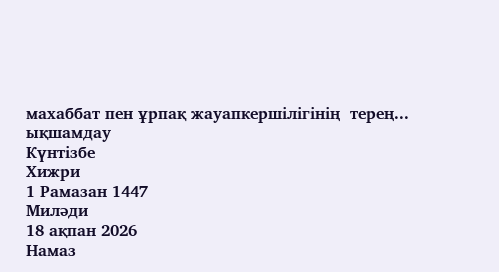махаббат пен ұрпақ жауапкершілігінің  терең...
ықшамдау
Күнтізбе
Хижри
1 Рамазан 1447
Миләди
18 ақпан 2026
Намаз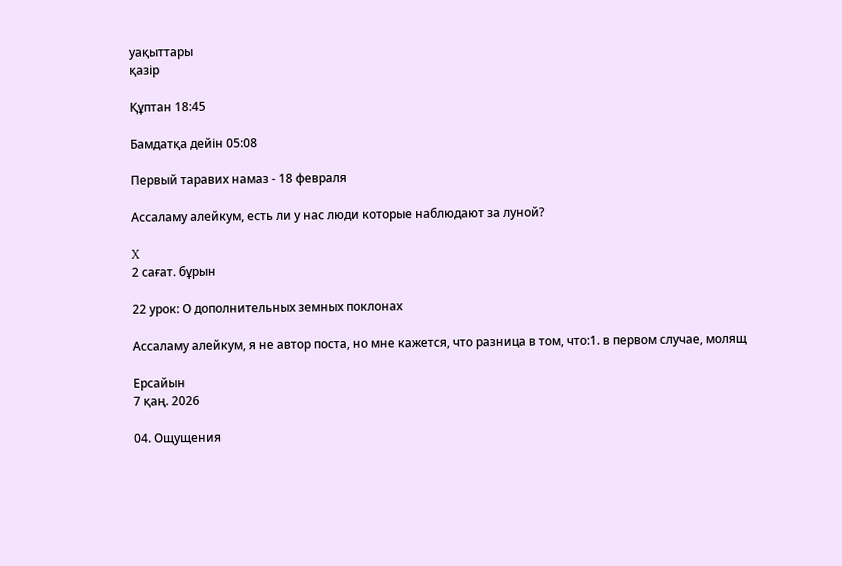уақыттары
қазір

Құптан 18:45

Бамдатқа дейін 05:08

Первый таравих намаз - 18 февраля

Ассаламу алейкум, есть ли у нас люди которые наблюдают за луной?

X
2 сағат. бұрын

22 урок: О дополнительных земных поклонах

Ассаламу алейкум, я не автор поста, но мне кажется, что разница в том, что:1. в первом случае, молящ

Ерсайын
7 қаң. 2026

04. Ощущения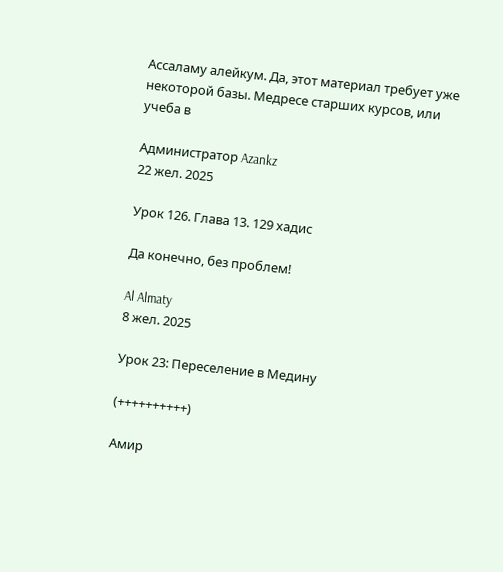Ассаламу алейкум. Да, этот материал требует уже некоторой базы. Медресе старших курсов, или учеба в

Администратор Azankz
22 жел. 2025

Урок 126. Глава 13. 129 хадис

Да конечно, без проблем!

Al Almaty
8 жел. 2025

Урок 23: Переселение в Медину

(++++++++++)

Амир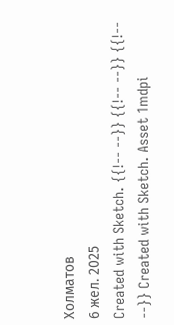Холматов
6 жел. 2025
Created with Sketch. {{!-- --}} {{!-- --}} {{!-- --}} Created with Sketch. Asset 1mdpi